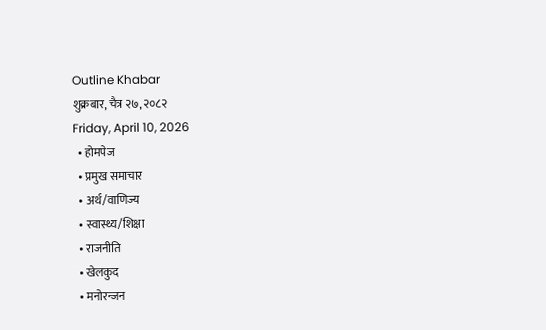Outline Khabar
शुक्रबार, चैत्र २७, २०८२
Friday, April 10, 2026
  • होमपेज
  • प्रमुख समाचार
  • अर्थ/वाणिज्य
  • स्वास्थ्य/शिक्षा
  • राजनीति
  • खेलकुद
  • मनोरन्जन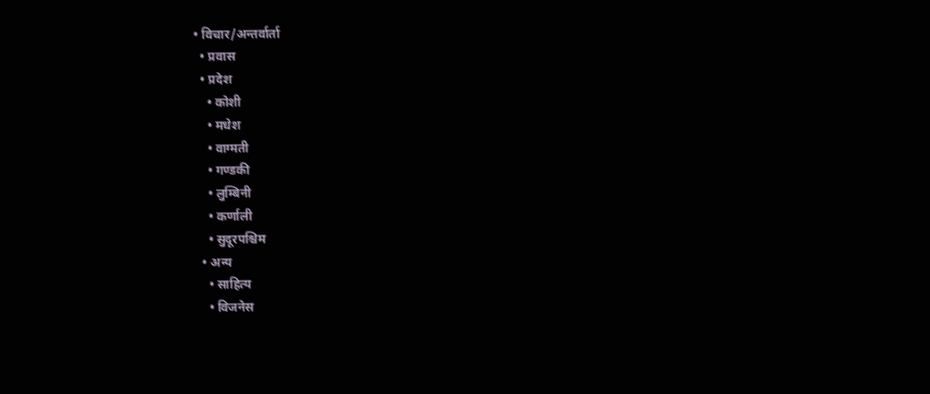• विचार/अन्तर्वार्ता
  • प्रवास
  • प्रदेश
    • कोशी
    • मधेश
    • वाग्मती
    • गण्डकी
    • लुम्बिनी
    • कर्णाली
    • सुदूरपश्चिम
  • अन्य
    • साहित्य
    • विजनेस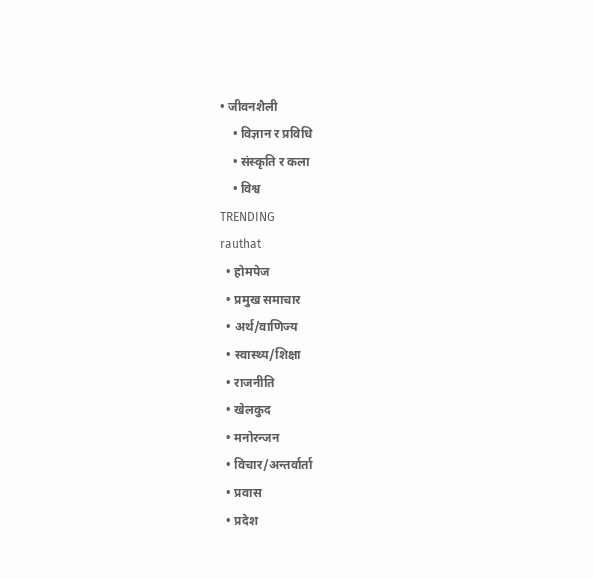• जीवनशैली
    • विज्ञान र प्रविधि
    • संस्कृति र कला
    • विश्व
TRENDING
rauthat
  • होमपेज
  • प्रमुख समाचार
  • अर्थ/वाणिज्य
  • स्वास्थ्य/शिक्षा
  • राजनीति
  • खेलकुद
  • मनोरन्जन
  • विचार/अन्तर्वार्ता
  • प्रवास
  • प्रदेश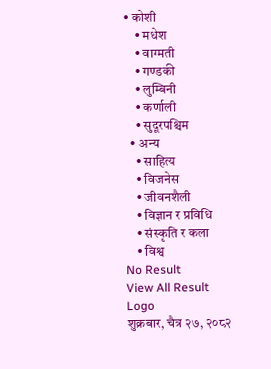• कोशी
    • मधेश
    • वाग्मती
    • गण्डकी
    • लुम्बिनी
    • कर्णाली
    • सुदूरपश्चिम
  • अन्य
    • साहित्य
    • विजनेस
    • जीवनशैली
    • विज्ञान र प्रविधि
    • संस्कृति र कला
    • विश्व
No Result
View All Result
Logo
शुक्रबार, चैत्र २७, २०८२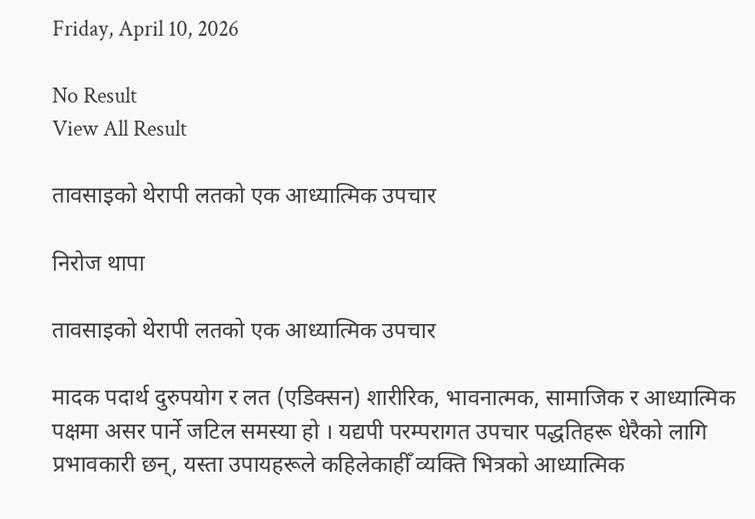Friday, April 10, 2026

No Result
View All Result

तावसाइको थेरापी लतको एक आध्यात्मिक उपचार

निरोज थापा

तावसाइको थेरापी लतको एक आध्यात्मिक उपचार

मादक पदार्थ दुरुपयोग र लत (एडिक्सन) शारीरिक, भावनात्मक, सामाजिक र आध्यात्मिक पक्षमा असर पार्ने जटिल समस्या हो । यद्यपी परम्परागत उपचार पद्धतिहरू धेरैको लागि प्रभावकारी छन्, यस्ता उपायहरूले कहिलेकाहीँ व्यक्ति भित्रको आध्यात्मिक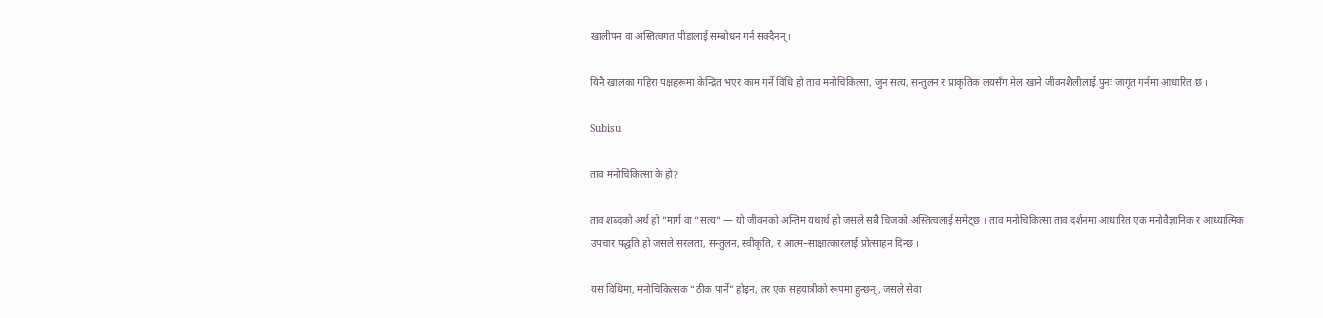खालीपन वा अस्तित्वगत पीडालाई सम्बोधन गर्न सक्दैनन्।

यिनै खालका गहिरा पक्षहरूमा केन्द्रित भएर काम गर्ने विधि हो ताव मनोचिकित्सा, जुन सत्य, सन्तुलन र प्राकृतिक लयसँग मेल खाने जीवनशैलीलाई पुनः जागृत गर्नमा आधारित छ ।

Subisu

ताव मनोचिकित्सा के हो?

ताव शब्दको अर्थ हो “मार्ग वा “सत्य“ — यो जीवनको अन्तिम यथार्थ हो जसले सबै चिजको अस्तित्वलाई समेट्छ । ताव मनोचिकित्सा ताव दर्शनमा आधारित एक मनोवैज्ञानिक र आध्यात्मिक उपचार पद्धति हो जसले सरलता, सन्तुलन, स्वीकृति, र आत्म–साक्षात्कारलाई प्रोत्साहन दिन्छ ।

यस विधिमा, मनोचिकित्सक “ठीक पार्ने” होइन, तर एक सहयात्रीको रूपमा हुन्छन्, जसले सेवा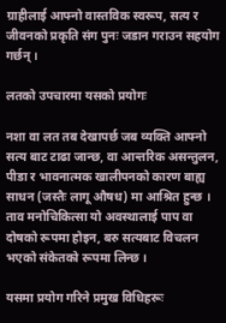ग्राहीलाई आफ्नो वास्तविक स्वरूप, सत्य र जीवनको प्रकृति संग पुनः जडान गराउन सहयोग गर्छन् ।

लतको उपचारमा यसको प्रयोगः

नशा वा लत तब देखापर्छ जब व्यक्ति आफ्नो सत्य बाट टाढा जान्छ, वा आन्तरिक असन्तुलन, पीडा र भावनात्मक खालीपनको कारण बाह्य साधन (जस्तैः लागू औषध) मा आश्रित हुन्छ । ताव मनोचिकित्सा यो अवस्थालाई पाप वा दोषको रूपमा होइन, बरु सत्यबाट विचलन भएको संकेतको रूपमा लिन्छ ।

यसमा प्रयोग गरिने प्रमुख विधिहरूः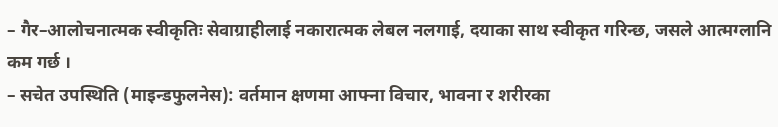– गैर–आलोचनात्मक स्वीकृतिः सेवाग्राहीलाई नकारात्मक लेबल नलगाई, दयाका साथ स्वीकृत गरिन्छ, जसले आत्मग्लानि कम गर्छ ।
– सचेत उपस्थिति (माइन्डफुलनेस): वर्तमान क्षणमा आफ्ना विचार, भावना र शरीरका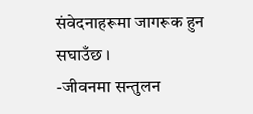संवेदनाहरूमा जागरूक हुन सघाउँछ ।
-जीवनमा सन्तुलन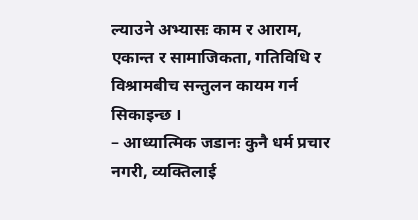ल्याउने अभ्यासः काम र आराम, एकान्त र सामाजिकता, गतिविधि र विश्रामबीच सन्तुलन कायम गर्न सिकाइन्छ ।
– आध्यात्मिक जडानः कुनै धर्म प्रचार नगरी, व्यक्तिलाई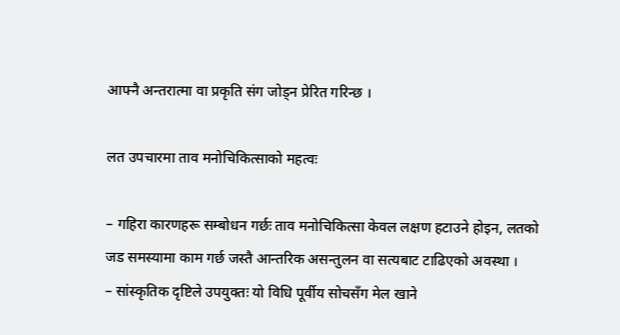आफ्नै अन्तरात्मा वा प्रकृति संग जोड्न प्रेरित गरिन्छ ।

लत उपचारमा ताव मनोचिकित्साको महत्वः

– गहिरा कारणहरू सम्बोधन गर्छः ताव मनोचिकित्सा केवल लक्षण हटाउने होइन, लतको जड समस्यामा काम गर्छ जस्तै आन्तरिक असन्तुलन वा सत्यबाट टाढिएको अवस्था ।
– सांस्कृतिक दृष्टिले उपयुक्तः यो विधि पूर्वीय सोचसँग मेल खाने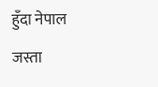हुँदा नेपाल जस्ता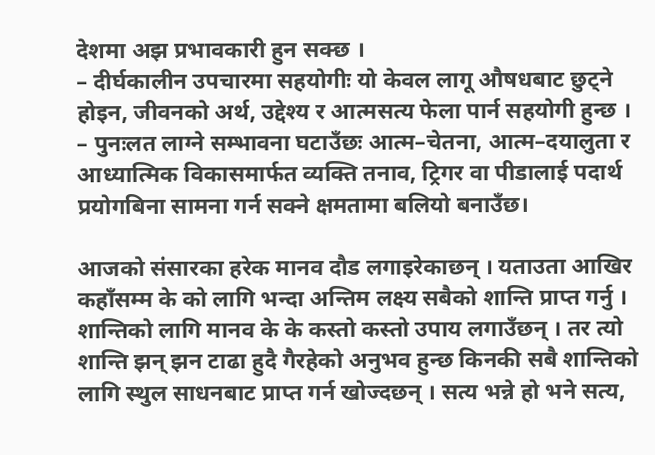देशमा अझ प्रभावकारी हुन सक्छ ।
– दीर्घकालीन उपचारमा सहयोगीः यो केवल लागू औषधबाट छुट्ने होइन, जीवनको अर्थ, उद्देश्य र आत्मसत्य फेला पार्न सहयोगी हुन्छ ।
– पुनःलत लाग्ने सम्भावना घटाउँछः आत्म–चेतना, आत्म–दयालुता र आध्यात्मिक विकासमार्फत व्यक्ति तनाव, ट्रिगर वा पीडालाई पदार्थ प्रयोगबिना सामना गर्न सक्ने क्षमतामा बलियो बनाउँछ।

आजको संसारका हरेक मानव दौड लगाइरेकाछन् । यताउता आखिर कहाँसम्म के को लागि भन्दा अन्तिम लक्ष्य सबैको शान्ति प्राप्त गर्नु । शान्तिको लागि मानव के के कस्तो कस्तो उपाय लगाउँछन् । तर त्यो शान्ति झन् झन टाढा हुदै गैरहेको अनुभव हुन्छ किनकी सबै शान्तिको लागि स्थुल साधनबाट प्राप्त गर्न खोज्दछन् । सत्य भन्ने हो भने सत्य,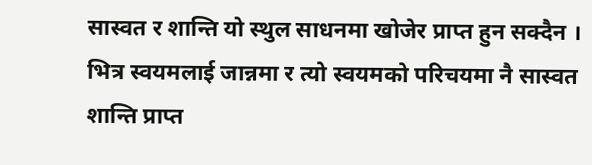सास्वत र शान्ति यो स्थुल साधनमा खोजेर प्राप्त हुन सक्दैन । भित्र स्वयमलाई जान्नमा र त्यो स्वयमको परिचयमा नै सास्वत शान्ति प्राप्त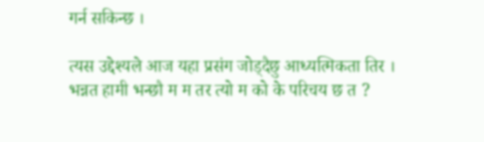गर्न सकिन्छ ।

त्यस उद्देश्यले आज यहा प्रसंग जोड्दैछु आध्यत्मिकता तिर । भन्नत हामी भन्छौ म म तर त्यो म को के परिचय छ त ?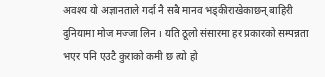अवश्य यो अज्ञानताले गर्दा नै सबै मानव भड्कीराखेकाछन् बाहिरी दुनियामा मोज मज्जा लिन । यति ठूलो संसारमा हर प्रकारको सम्पन्नता भएर पनि एउटै कुराको कमी छ त्यो हो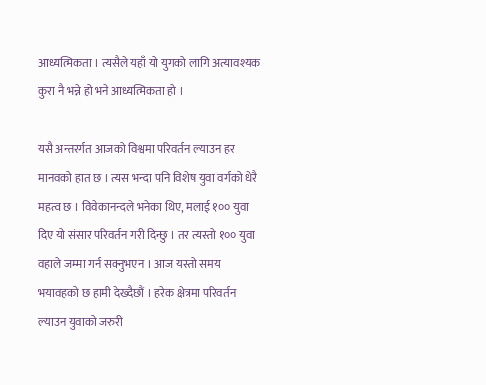आध्यत्मिकता । त्यसैले यहाँ यो युगको लागि अत्यावश्यक कुरा नै भन्ने हो भने आध्यत्मिकता हो ।

यसै अन्तरर्गत आजको विश्वमा परिवर्तन ल्याउन हर मानवको हात छ । त्यस भन्दा पनि विशेष युवा वर्गको धेरै महत्व छ । विवेकानन्दले भनेका थिए, मलाई १०० युवा दिए यो संसार परिवर्तन गरी दिन्छु । तर त्यस्तो १०० युवा वहाले जम्मा गर्न सक्नुभएन । आज यस्तो समय भयावहको छ हामी देख्दैछौं । हरेक क्षेत्रमा परिवर्तन ल्याउन युवाको जरुरी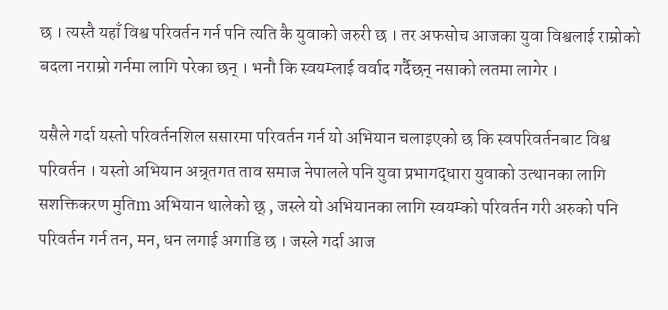छ । त्यस्तै यहाँ विश्व परिवर्तन गर्न पनि त्यति कै युवाको जरुरी छ । तर अफसोच आजका युवा विश्वलाई राम्रोको बदला नराम्रो गर्नमा लागि परेका छन् । भनौ कि स्वयम्लाई वर्वाद गर्दैछन् नसाको लतमा लागेर ।

यसैले गर्दा यस्तो परिवर्तनशिल ससारमा परिवर्तन गर्न यो अभियान चलाइएको छ कि स्वपरिवर्तनबाट विश्व परिवर्तन । यस्तो अभियान अन्र्तगत ताव समाज नेपालले पनि युवा प्रभागद्धारा युवाको उत्थानका लागि सशक्तिकरण मुतिm अभियान थालेको छ् , जस्ले यो अभियानका लागि स्वयम्को परिवर्तन गरी अरुको पनि परिवर्तन गर्न तन, मन, धन लगाई अगाडि छ । जस्ले गर्दा आज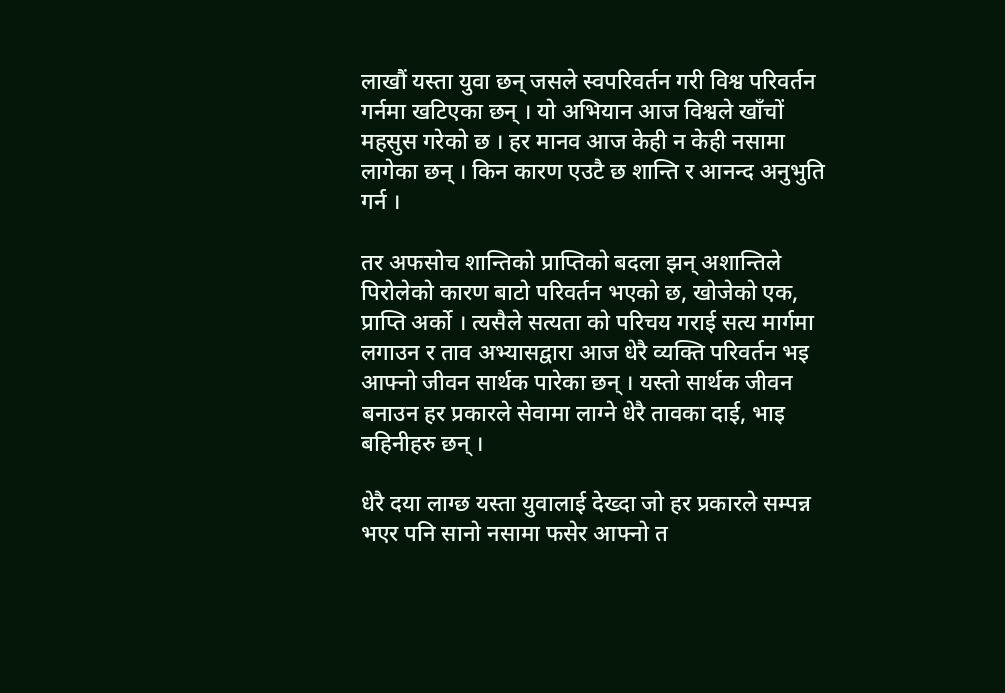लाखौं यस्ता युवा छन् जसले स्वपरिवर्तन गरी विश्व परिवर्तन गर्नमा खटिएका छन् । यो अभियान आज विश्वले खाँचों महसुस गरेको छ । हर मानव आज केही न केही नसामा लागेका छन् । किन कारण एउटै छ शान्ति र आनन्द अनुभुति गर्न ।

तर अफसोच शान्तिको प्राप्तिको बदला झन् अशान्तिले पिरोलेको कारण बाटो परिवर्तन भएको छ, खोजेको एक, प्राप्ति अर्को । त्यसैले सत्यता को परिचय गराई सत्य मार्गमा लगाउन र ताव अभ्यासद्वारा आज धेरै व्यक्ति परिवर्तन भइ आफ्नो जीवन सार्थक पारेका छन् । यस्तो सार्थक जीवन बनाउन हर प्रकारले सेवामा लाग्ने धेरै तावका दाई, भाइ बहिनीहरु छन् ।

धेरै दया लाग्छ यस्ता युवालाई देख्दा जो हर प्रकारले सम्पन्न भएर पनि सानो नसामा फसेर आफ्नो त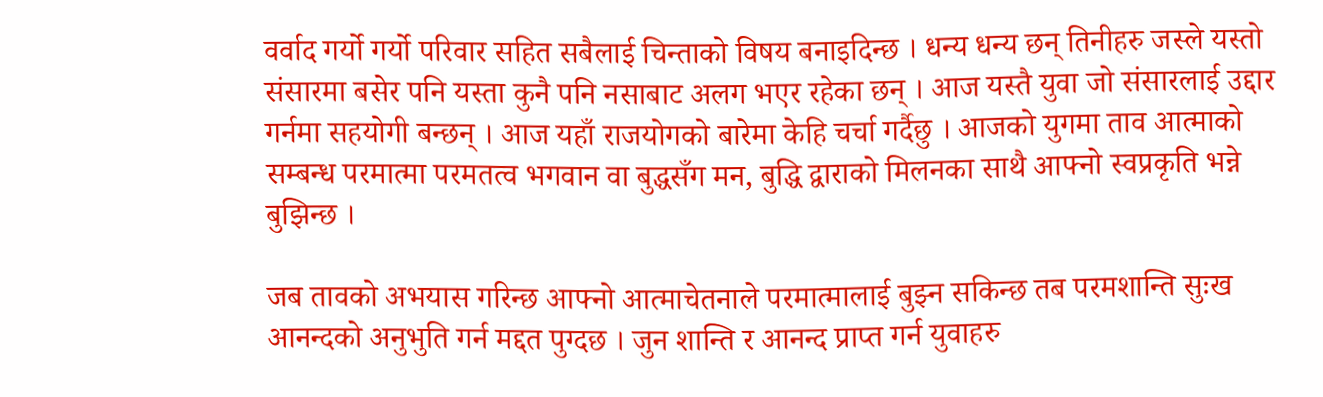वर्वाद गर्यो गर्यो परिवार सहित सबैलाई चिन्ताको विषय बनाइदिन्छ । धन्य धन्य छन् तिनीहरु जस्ले यस्तो संसारमा बसेर पनि यस्ता कुनै पनि नसाबाट अलग भएर रहेका छन् । आज यस्तै युवा जो संसारलाई उद्दार गर्नमा सहयोगी बन्छन् । आज यहाँ राजयोगको बारेमा केहि चर्चा गर्दैछु । आजको युगमा ताव आत्माको सम्बन्ध परमात्मा परमतत्व भगवान वा बुद्धसँग मन, बुद्धि द्वाराको मिलनका साथै आफ्नो स्वप्रकृति भन्ने बुझिन्छ ।

जब तावको अभयास गरिन्छ आफ्नो आत्माचेतनाले परमात्मालाई बुझ्न सकिन्छ तब परमशान्ति सुःख आनन्दको अनुभुति गर्न मद्दत पुग्दछ । जुन शान्ति र आनन्द प्राप्त गर्न युवाहरु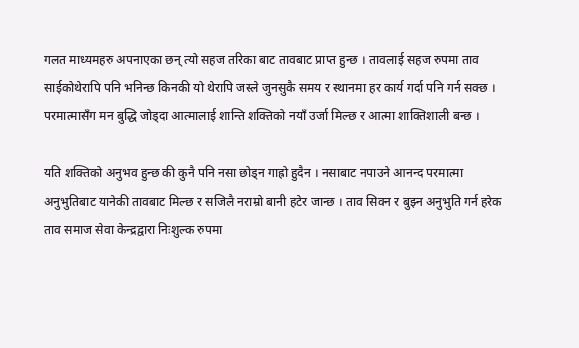गलत माध्यमहरु अपनाएका छन् त्यो सहज तरिका बाट तावबाट प्राप्त हुन्छ । तावलाई सहज रुपमा ताव साईकोथेरापि पनि भनिन्छ किनकी यो थेरापि जस्ले जुनसुकै समय र स्थानमा हर कार्य गर्दा पनि गर्न सक्छ । परमात्मासँग मन बुद्धि जोड्दा आत्मालाई शान्ति शक्तिको नयाँ उर्जा मिल्छ र आत्मा शाक्तिशाली बन्छ ।

यति शक्तिको अनुभव हुन्छ की कुनै पनि नसा छोड्न गाह्रो हुदैन । नसाबाट नपाउने आनन्द परमात्मा अनुभुतिबाट यानेकी तावबाट मिल्छ र सजिलै नराम्रो बानी हटेर जान्छ । ताव सिक्न र बुझ्न अनुभुति गर्न हरेक ताव समाज सेवा केन्द्रद्वारा निःशुल्क रुपमा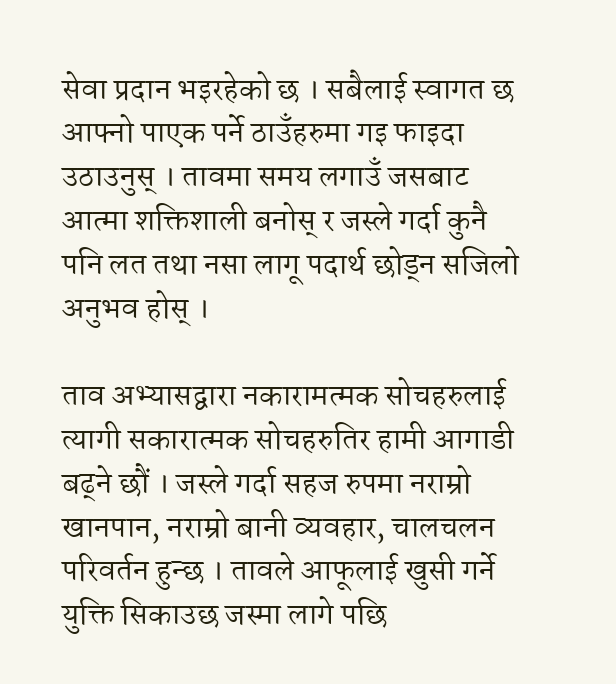सेवा प्रदान भइरहेको छ । सबैलाई स्वागत छ आफ्नो पाएक पर्ने ठाउँहरुमा गइ फाइदा उठाउनुस् । तावमा समय लगाउँ जसबाट आत्मा शक्तिशाली बनोस् र जस्ले गर्दा कुनै पनि लत तथा नसा लागू पदार्थ छोड्न सजिलो अनुभव होस् ।

ताव अभ्यासद्वारा नकारामत्मक सोचहरुलाई त्यागी सकारात्मक सोचहरुतिर हामी आगाडी बढ्ने छौं । जस्ले गर्दा सहज रुपमा नराम्रो खानपान, नराम्रो बानी व्यवहार, चालचलन परिवर्तन हुन्छ । तावले आफूलाई खुसी गर्ने युक्ति सिकाउछ जस्मा लागे पछि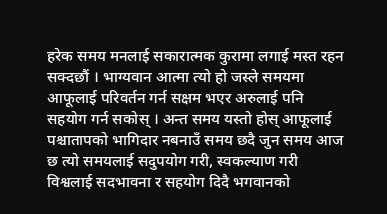हरेक समय मनलाई सकारात्मक कुरामा लगाई मस्त रहन सक्दछौं । भाग्यवान आत्मा त्यो हो जस्ले समयमा आफूलाई परिवर्तन गर्न सक्षम भएर अरुलाई पनि सहयोग गर्न सकोस् । अन्त समय यस्तो होस् आफूलाई पश्चातापको भागिदार नबनाउँ समय छदै जुन समय आज छ त्यो समयलाई सदुपयोग गरी, स्वकल्याण गरी विश्वलाई सदभावना र सहयोग दिदै भगवानको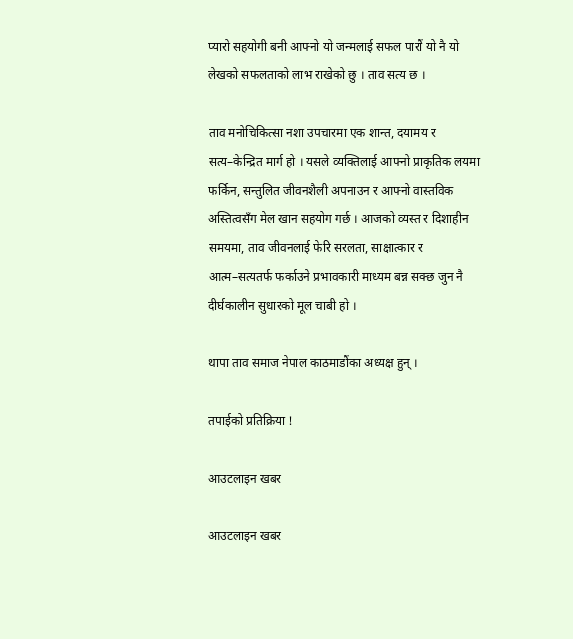प्यारो सहयोगी बनी आफ्नो यो जन्मलाई सफल पारौं यो नै यो लेखको सफलताको लाभ राखेको छु । ताव सत्य छ ।

ताव मनोचिकित्सा नशा उपचारमा एक शान्त, दयामय र सत्य–केन्द्रित मार्ग हो । यसले व्यक्तिलाई आफ्नो प्राकृतिक लयमा फर्किन, सन्तुलित जीवनशैली अपनाउन र आफ्नो वास्तविक अस्तित्वसँग मेल खान सहयोग गर्छ । आजको व्यस्त र दिशाहीन समयमा, ताव जीवनलाई फेरि सरलता, साक्षात्कार र आत्म–सत्यतर्फ फर्काउने प्रभावकारी माध्यम बन्न सक्छ जुन नै दीर्घकालीन सुधारको मूल चाबी हो ।

थापा ताव समाज नेपाल काठमाडौंका अध्यक्ष हुन् ।

तपाईको प्रतिक्रिया !

आउटलाइन खबर

आउटलाइन खबर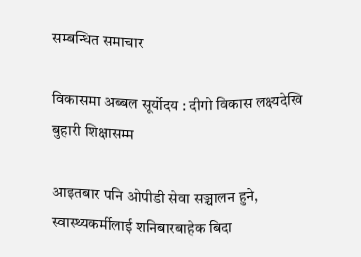सम्बन्धित समाचार

विकासमा अब्बल सूर्योदय : दीगो विकास लक्ष्यदेखि बुहारी शिक्षासम्म

आइतबार पनि ओपीडी सेवा सञ्चालन हुने, स्वास्थ्यकर्मीलाई शनिबारबाहेक बिदा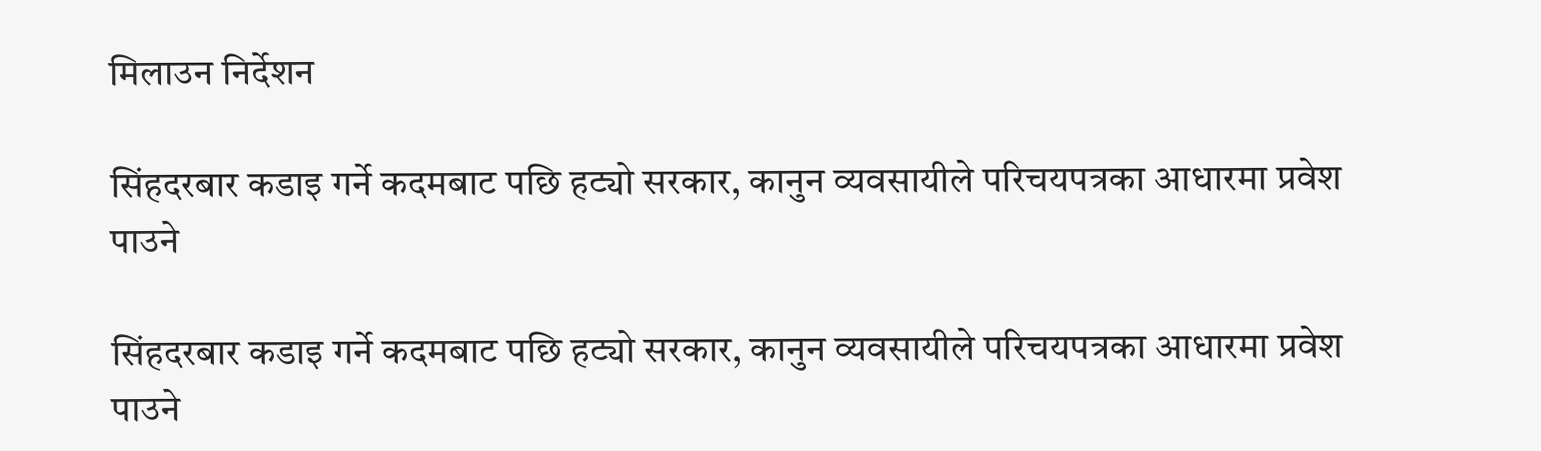मिलाउन निर्देशन

सिंहदरबार कडाइ गर्ने कदमबाट पछि हट्यो सरकार, कानुन व्यवसायीले परिचयपत्रका आधारमा प्रवेश पाउने

सिंहदरबार कडाइ गर्ने कदमबाट पछि हट्यो सरकार, कानुन व्यवसायीले परिचयपत्रका आधारमा प्रवेश पाउने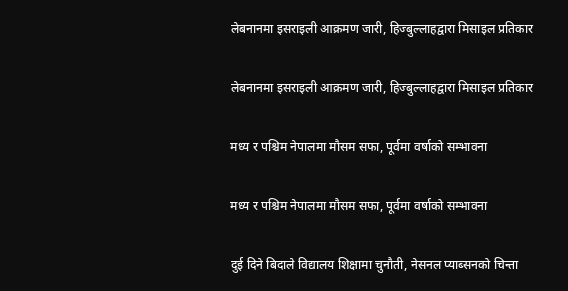लेबनानमा इसराइली आक्रमण जारी, हिज्बुल्लाहद्वारा मिसाइल प्रतिकार

लेबनानमा इसराइली आक्रमण जारी, हिज्बुल्लाहद्वारा मिसाइल प्रतिकार

मध्य र पश्चिम नेपालमा मौसम सफा, पूर्वमा वर्षाको सम्भावना

मध्य र पश्चिम नेपालमा मौसम सफा, पूर्वमा वर्षाको सम्भावना

दुई दिने बिदाले विद्यालय शिक्षामा चुनौती, नेसनल प्याब्सनको चिन्ता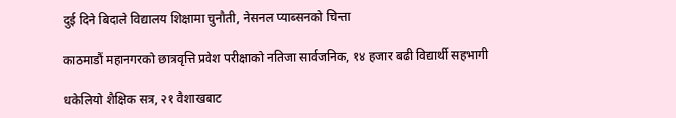दुई दिने बिदाले विद्यालय शिक्षामा चुनौती, नेसनल प्याब्सनको चिन्ता

काठमाडौं महानगरको छात्रवृत्ति प्रवेश परीक्षाको नतिजा सार्वजनिक, १४ हजार बढी विद्यार्थी सहभागी

धकेलियो शैक्षिक सत्र, २१ वैशाखबाट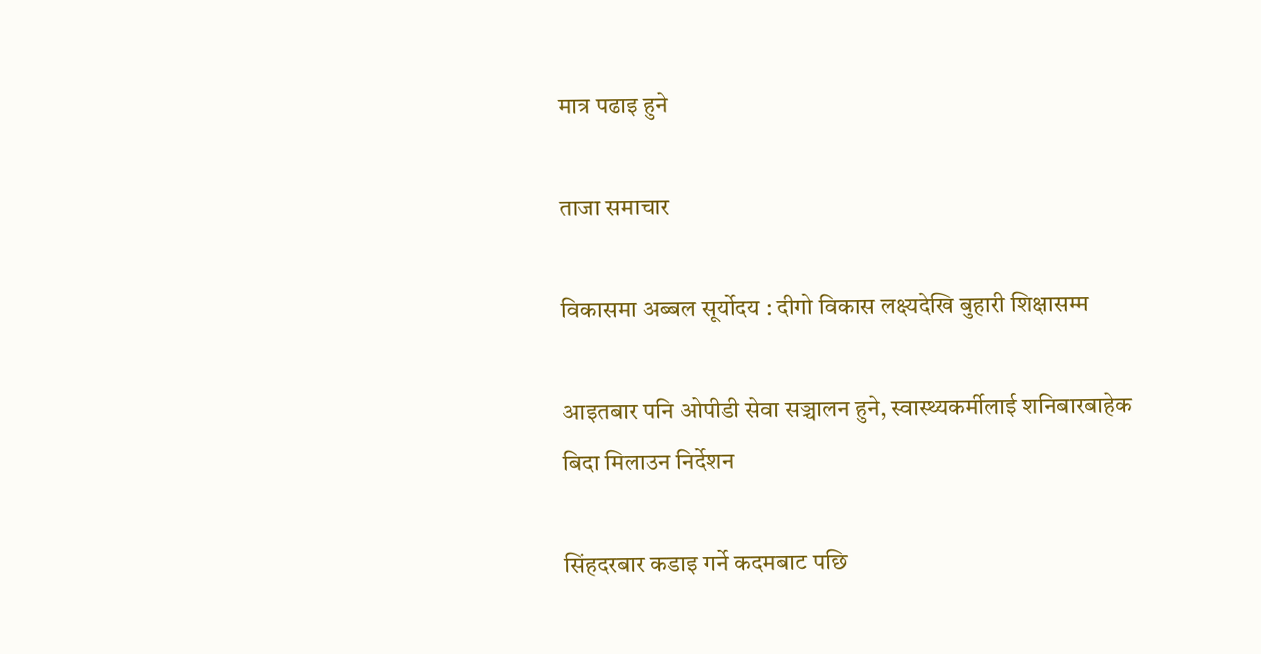मात्र पढाइ हुने

ताजा समाचार

विकासमा अब्बल सूर्योदय : दीगो विकास लक्ष्यदेखि बुहारी शिक्षासम्म

आइतबार पनि ओपीडी सेवा सञ्चालन हुने, स्वास्थ्यकर्मीलाई शनिबारबाहेक बिदा मिलाउन निर्देशन

सिंहदरबार कडाइ गर्ने कदमबाट पछि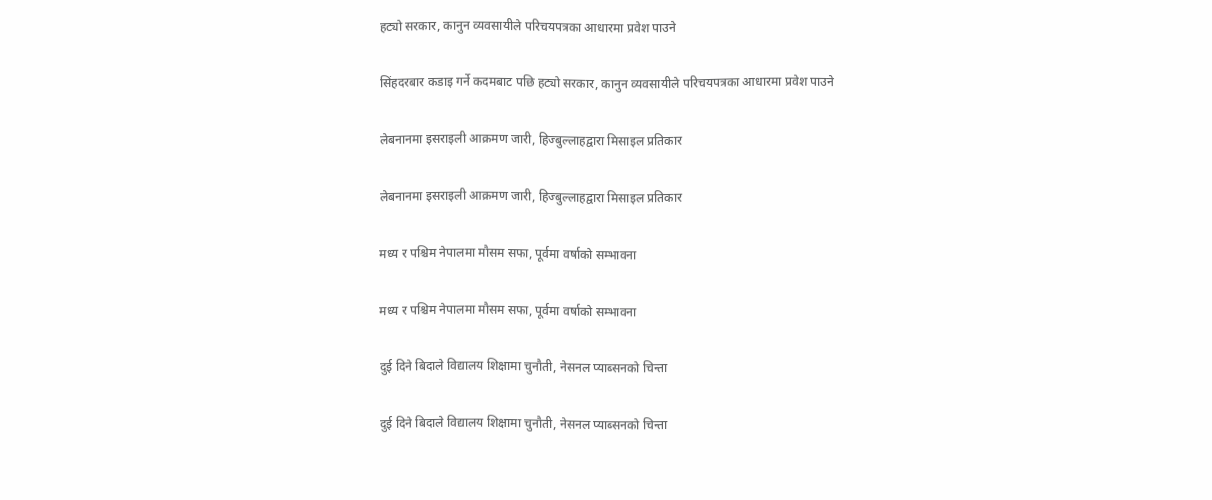हट्यो सरकार, कानुन व्यवसायीले परिचयपत्रका आधारमा प्रवेश पाउने

सिंहदरबार कडाइ गर्ने कदमबाट पछि हट्यो सरकार, कानुन व्यवसायीले परिचयपत्रका आधारमा प्रवेश पाउने

लेबनानमा इसराइली आक्रमण जारी, हिज्बुल्लाहद्वारा मिसाइल प्रतिकार

लेबनानमा इसराइली आक्रमण जारी, हिज्बुल्लाहद्वारा मिसाइल प्रतिकार

मध्य र पश्चिम नेपालमा मौसम सफा, पूर्वमा वर्षाको सम्भावना

मध्य र पश्चिम नेपालमा मौसम सफा, पूर्वमा वर्षाको सम्भावना

दुई दिने बिदाले विद्यालय शिक्षामा चुनौती, नेसनल प्याब्सनको चिन्ता

दुई दिने बिदाले विद्यालय शिक्षामा चुनौती, नेसनल प्याब्सनको चिन्ता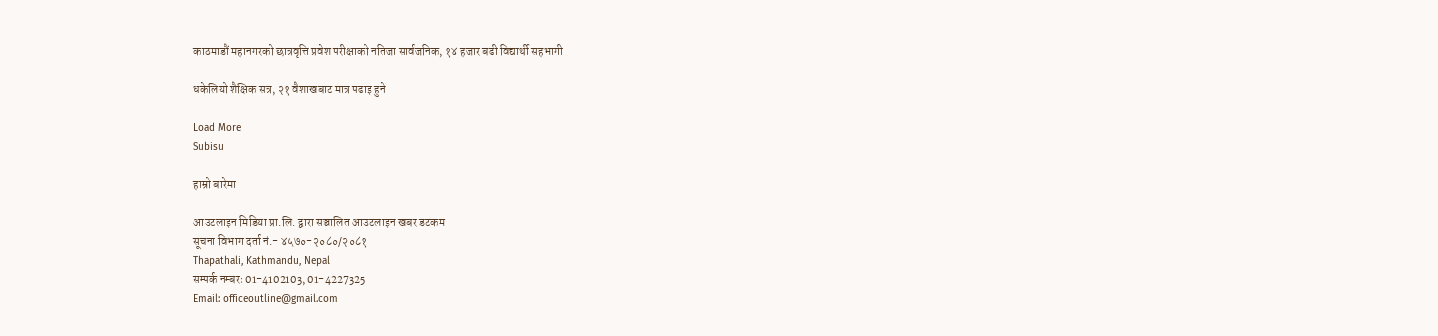काठमाडौं महानगरको छात्रवृत्ति प्रवेश परीक्षाको नतिजा सार्वजनिक, १४ हजार बढी विद्यार्थी सहभागी

धकेलियो शैक्षिक सत्र, २१ वैशाखबाट मात्र पढाइ हुने

Load More
Subisu

हाम्रो बारेमा

आउटलाइन मिडिया प्रा.लि. द्वारा सञ्चालित आउटलाइन खबर डटकम
सूचना विभाग दर्ता नं‍‌.- ४५७०-२०८०/२०८१
Thapathali, Kathmandu, Nepal
सम्पर्क नम्बरः 01-4102103, 01-4227325
Email: officeoutline@gmail.com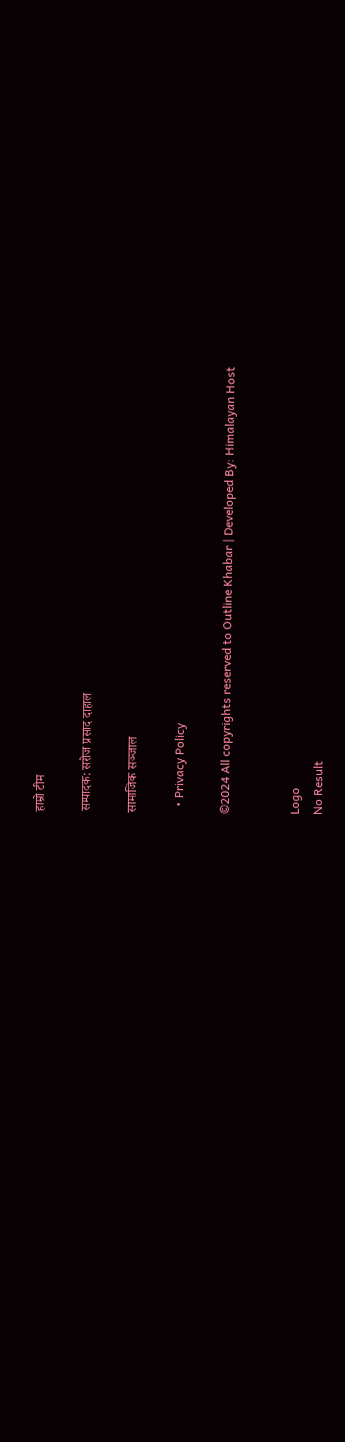हाम्रो टीम

सम्पादक: सरोज प्रसाद दाहाल

सामाजिक सञ्जाल

  • Privacy Policy

©2024 All copyrights reserved to Outline Khabar | Developed By: Himalayan Host


Logo
No Result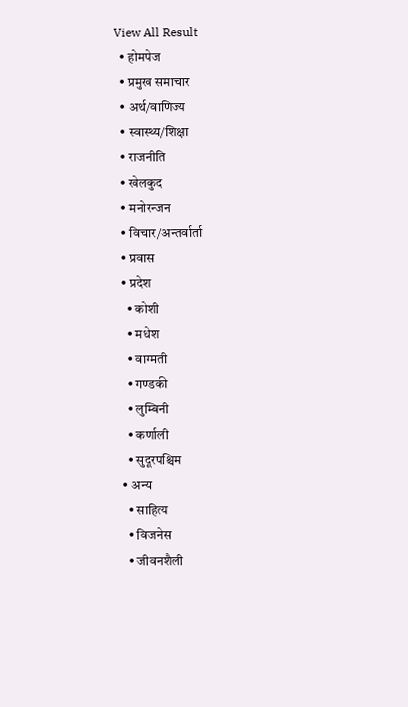View All Result
  • होमपेज
  • प्रमुख समाचार
  • अर्थ/वाणिज्य
  • स्वास्थ्य/शिक्षा
  • राजनीति
  • खेलकुद
  • मनोरन्जन
  • विचार/अन्तर्वार्ता
  • प्रवास
  • प्रदेश
    • कोशी
    • मधेश
    • वाग्मती
    • गण्डकी
    • लुम्बिनी
    • कर्णाली
    • सुदूरपश्चिम
  • अन्य
    • साहित्य
    • विजनेस
    • जीवनशैली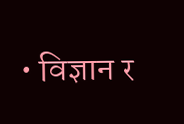• विज्ञान र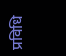प्रविधि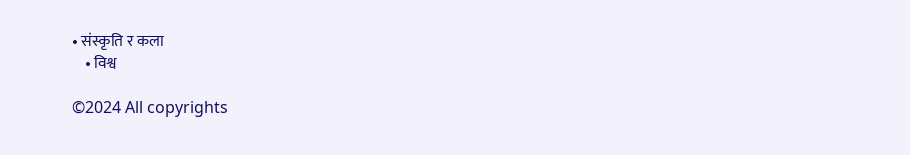• संस्कृति र कला
    • विश्व

©2024 All copyrights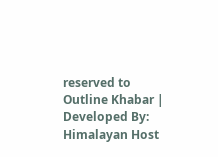reserved to Outline Khabar | Developed By: Himalayan Host